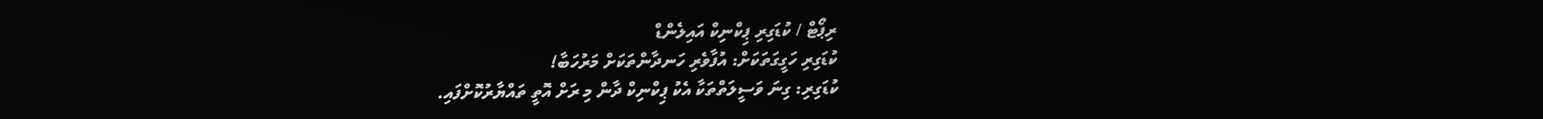ރިޕޯޓް / ކުޑަގިރި ޕިކްނިކް އައިލެންޑް
ކުޑަގިރި ހަގީގަތަކަށް: އުފާވެރި ހަނދާންތަކަށް މަރުހަބާ!
ކުޑަގިރި: ގިނަ ވަސީލަތްތަކާ އެކު ޕިކްނިކް ދާން މި ރަށް އޮތީ ތައްޔާރުކޮށްފައި.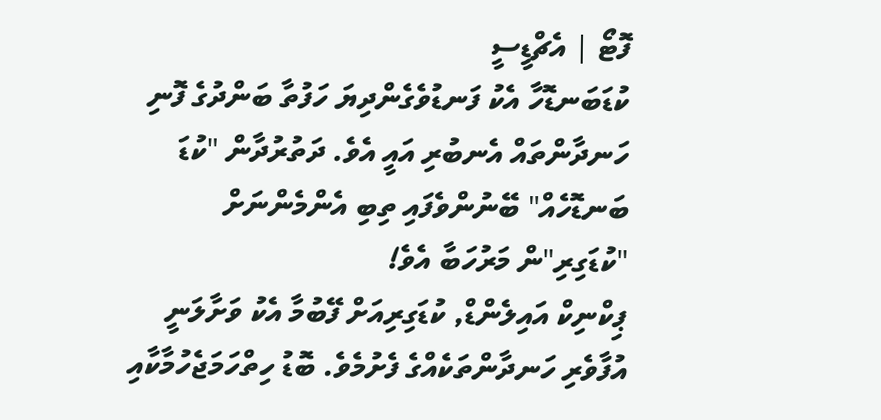ފޮޓޯ | އެޗްޑީސީ
ކުޑަބަނޑޮހާ އެކު ފަނޑުވެގެންދިޔަ ހަފުތާ ބަންދުގެ ފޮނި ހަނދާންތައް އެނބުރި އައީ އެވެ. ދަތުރުދާން "ކުޑަ ބަނޑޮހެއް" ބޭނުންވެފައި ތިބި އެންމެންނަށް "ކުޑަގިރި"ން މަރުހަބާ އެވެ!
ޕިކްނިކް އައިލެންޑް, ކުޑަގިރިއަށް ފޭބުމާ އެކު ވަށާލަނީ އުފާވެރި ހަނދާންތަކެއްގެ ފެށުމެވެ. ބޮޑު ހިތްހަމަޖެހުމާކާއި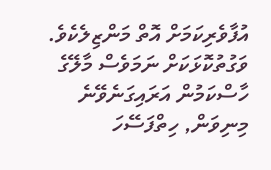އުފާވެރިކަމަށް އޮތް މަންޒިލެކެވެ. ވަގުތުކޮޅަކަށް ނަމަވެސް މާލޭގެ ހާސްކަމުން އަރައިގަނެވޭނެ މިނިވަން, ހިތްފަސޭހަ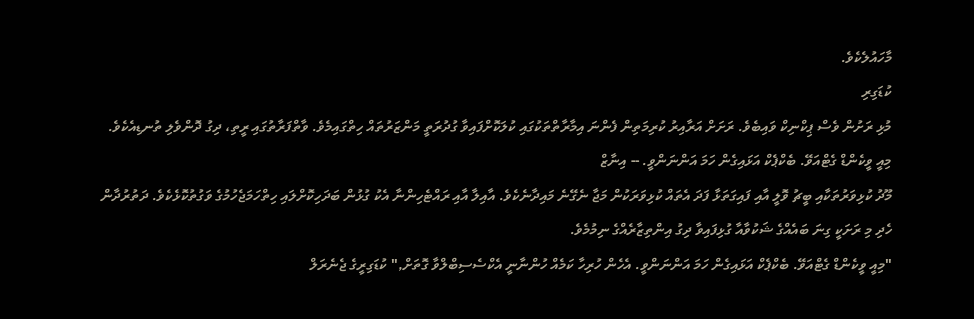މާހައުލެކެވެ.
ކުޑަގިރި
މުޅި ރަށުން ވެސް ޕިކްނިކް ވައިބެވެ. ރަށަށް އަރާއިރު ކުރިމަތިން ފެންނަ އިމާރާތްތަކުގައި ކުލަކޮށްފައިވާ ގުދުރަތީ މަންޒަރުތައް ހިތްގައިމެވެ. ވާތްފަރާތުގައި ރީތި، ދިގު ދޮންވެލި ތުނޑިއެކެވެ.
މިއީ ވީކެންޑް ގެޓްއަވޭ. ބެކްޕެކް އަޅައިގެން ހަމަ އަންނަންވީ. -- އިނާޒް
މޫދު ކުޅިވަރުތަކާއި ބީޗު ވޮލީ އާއި ފައިގަތަޅާ ފަދަ އެތައް ކުޅިވަރަކުން މަޖާ ނެގޭނެ މައިދާނެކެވެ. އާއިލާ އާއި ރައްޓެހިންނާ އެކު ގުޅުން ބަދަހިކޮށްލައި ހިތްހަމަޖެހުމުގެ ވަގުތުކޮޅެކެވެ. ދަތުރުދާން ހެދި މި ރަށަކީ ގިނަ ބައެއްގެ ޝަކުވާއާ ގުޅިފައިވާ ދިގު އިންތިޒާރެއްގެ ނިމުމެވެ.
"މިއީ ވީކެންޑް ގެޓްއަވޭ. ބެކްޕެކް އަޅައިގެން ހަމަ އަންނަންވީ. އެހެން ހުރިހާ ކަމެއް ހުންނާނީ އެކްސެސިބްލްވާ ގޮތަށް," ކުޑަގިރީގެ ޖެނެރަލް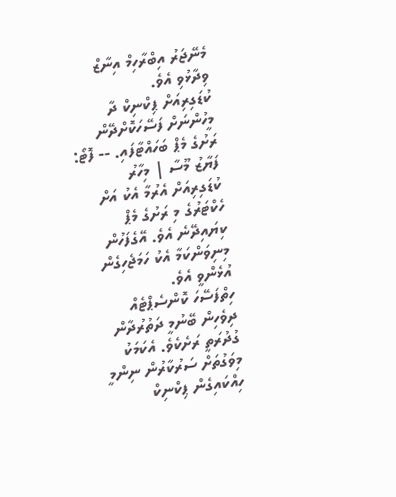މެނޭޖަރު އިބްރާހިމް އިނާޒް ވިދާޅުވި އެވެ.
ކުޑަގިރިއަށް ޕިކްނިކް ދާ މީހުންނަށް ފަސޭހަކޮށްދޭން ރަށުގެ މެޕް ބަހައްޓާފައި. -- ފޮޓޯ: ފަޔާޒު މޫސާ | މިހާރު
ކުޑަގިރިއަށް އެރުމާ އެކު އަށް ހެކްޓަރުގެ މި ރަށުގެ މެޕް ކިޔައިދޭނެ އެވެ. އޭގެފަހުން މިނިވަންކަމާ އެކު ހަމަޖެހިގެން އުޅެންވީ އެވެ.
ހިތްފަސޭހަ ކޮންސެޕްޓެއް
ދިވެހިން ބޭނުމީ ދަތުރުދާން ގުދުރަތީ ރަށެކެވެ. އެކަމަކު މިވަގުތަށް ސަރުކާރުން ނިންމީ ހިއްކައިގެން ޕިކްނިކް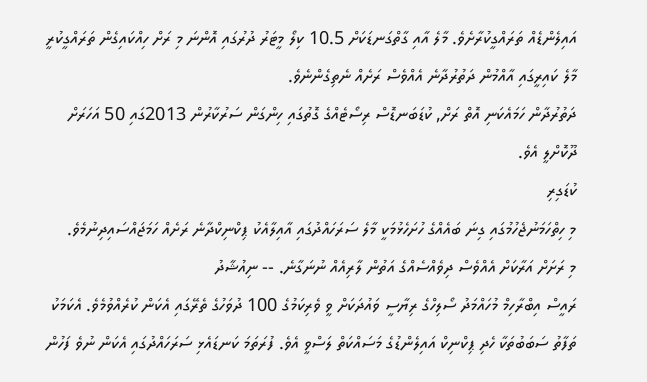އައިލެންޑެއް ތަރައްގީކުރާށެވެ. މާލެ އާއި ގާތްގަނޑަކަށް 10.5 ކިލޯ މީޓަރު ދުރުގައި އޮންނަ މި ރަށް ހިއްކައިގެން ތަރައްގީކުރީ މާލެ ކައިރީގައި އާއްމުން ދަތުރުދާނެ އެއްވެސް ރަށެއް ނެތިގެންނެވެ.
ދަތުރުދާން ހަމައެކަނި އޮތް ރަށް, ކުޑަބަނޑޮސް ރިސޯޓެއްގެ ގޮތުގައި ހިންގަން ސަރުކާރުން 2013ގައި 50 އަހަރަށް ދޫކޮށްލީ އެވެ.
ކުޑަގިރި
މި ހިތްހަމަނުޖެހުމުގައި ގިނަ ބައެއްގެ ހުށަހެޅުމަކީ މާލެ ސަރަހައްދުގައި އާއިލާއެކު ޕިކްނިކްދާނެ ރަށެއް ހަމަޖައްސައިދިނުމެވެ.
މި ރަށަށް އަރާކަށް އެއްވެސް ދިވެއްސެއްގެ އަތުން ލާރިއެއް ނުނަގާނެ. -- ނިއުޝާދު
ރައީސް އިބްރާހިމް މުހައްމަދު ސޯލިހްގެ ރިޔާސީ ވައުދަކަށް ވީ ވެރިކަމުގެ 100 ދުވަހުގެ ތެރޭގައި އެކަން ކުރެއްވުމެވެ. އެކަމަކު ތަފާތު ސަބަބުތަކާ ހެދި ޕިކްނިކް އައިލެންޑުގެ މަސައްކަތް ލަސްވީ އެވެ. ފުރަތަމަ ކަނޑައެޅި ސަރަހައްދުގައި އެކަން ނުވެ ފަހުން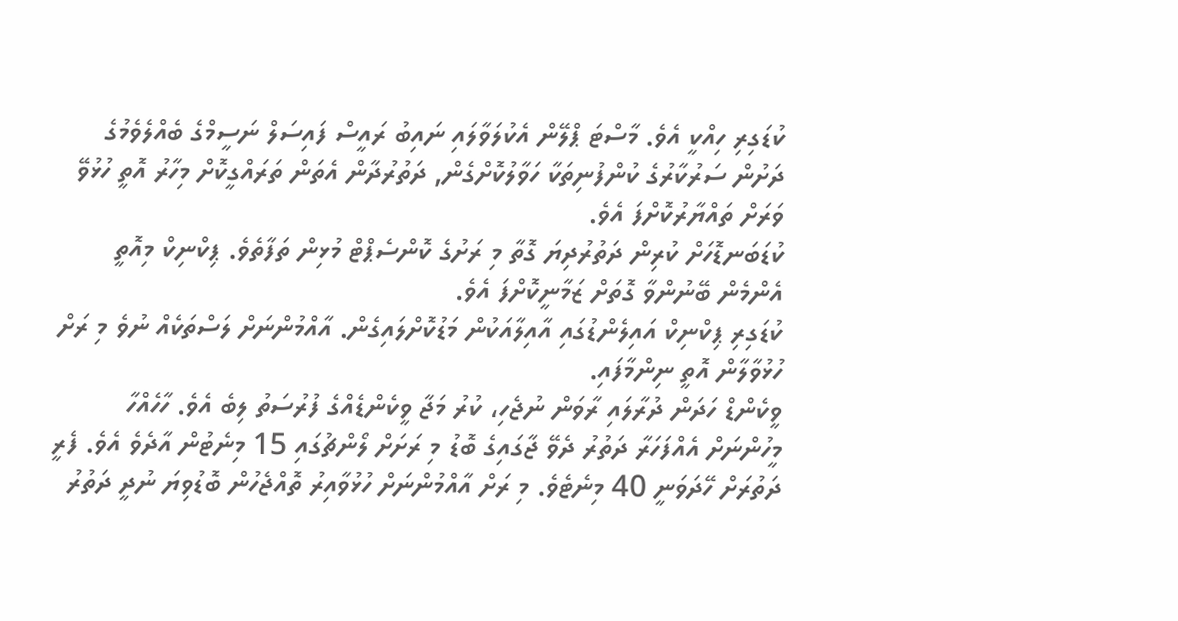ކުޑަގިރި ހިއްކީ އެވެ. މާސްޓަ ޕްލޭން އެކުލަވާލައި ނައިބު ރައީސް ފައިސަލް ނަސީމްގެ ބެއްލެވެމުގެ ދަށުން ސަރުކާރުގެ ކުންފުނިތަކާ ހަވާލުކޮށްގެން, ދަތުރުދާން އެތަން ތަރައްގީކޮށް މިހާރު އޮތީ ހުޅުވޭ ވަރަށް ތައްޔާރުކޮށްފަ އެވެ.
ކުޑަބަނޑޮހަށް ކުރިން ދަތުރުދިޔަ ގޮތާ މި ރަށުގެ ކޮންސެޕްޓް މުޅިން ތަފާތެވެ. ޕިކްނިކް މިއޮތީ އެންމެން ބޭނުންވާ ގޮތަށް ޒަމާނީކޮށްފަ އެވެ.
ކުޑަގިރި ޕިކްނިކް އައިލެންޑުގައި އާއިލާއަކުން މަޑުކޮށްލައިގެން. އާއްމުންނަށް ލަސްތަކެއް ނުވެ މި ރަށް ހުޅުވާލާން އޮތީ ނިންމާފައި.
ވީކެންޑް ހަދަން ދުރާލައި ރާވަން ނުޖެހި، ކުރު މަޖާ ވީކެންޑެއްގެ ފުރުސަތު ލިބެ އެވެ. ހާހެއްހާ މީހުންނަށް އެއްފަހަރާ ދަތުރު ދެވޭ ޖާގައިގެ ބޮޑު މި ރަށަށް ލޯންޗުގައި 15 މިނެޓުން އާދެވެ އެވެ. ފެރީ ދަތުރަށް ހޭދަވަނީ 40 މިނެޓެވެ. މި ރަށް އާއްމުންނަށް ހުޅުވާއިރު ތޮއްޖެހުން ބޮޑުވިޔަ ނުދީ ދަތުރު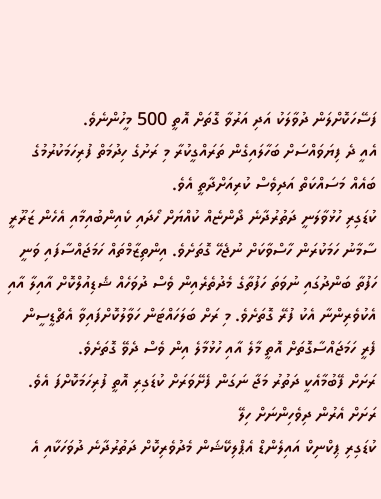ފަސޭހަކޮށްލަން ދުވާލަކު އަދި އަރުވާ ގޮތަށް އޮތީ 500 މީހުންނެވެ.
އެއީ ދެ ފިޔަވައްސަށް ބަހާލައިގެން ތަރައްގީކުރާ މި ރަށުގެ ހިދުމަތް ފުރިހަމަކުރުމުގެ ބައެއް މަސައްކަތް އަދިވެސް ކުރިއަށްދާތީ އެވެ.
ކުޑަގިރި ހުޅުވާލަނީ ދަތުރުދާނެ ދޯންޏެއް ކުއްޔަށް ހޯދައި ކެއިންބުއިމާއި އެހެން ޒަރޫރީ ސާމާނު ހަމަކުރަން ހާސްވާކަށް ނުޖެހޭ ގޮތަށެވެ. އިންތިޒާމްތައް ހަމަޖައްސާފައި ވަނީ ހަފުތާ ބަންދުގައި ނުވަތަ ހަފުތާގެ މެދުތެރެއިން ވެސް ދުވަހެއް ޝެޑިއުލްކޮށް އާއިލާ އާއި އެކުވެރިންނާ އެކު ފުރޭ ގޮތަށެވެ. މި ރަށް ބަލަހައްޓަން ހަވާލުކޮށްފައިވާ އެޗްޑީސީން ފެރީ ހަމަޖައްސާގޮތަށް އޮތީ މާލެ އާއި ހުޅުމާލެ އިން ވެސް ދެވޭ ގޮތަށެވެ.
ރަށަށް ފޭބުމާއެކީ ދަތުރު މަޖާ ނަގަން ފެށޭވަރަށް ކުޑަގިރި އޮތީ ފުރިހަމަކޮށްފަ އެވެ.
ރަށަށް އެރުން ދިވެހިންނަށް ހިލޭ
ކުޑަގިރި ޕިކްނިކް އައިލެންޑް އެޕްލިކޭޝަން މެދުވެރިކޮށް ދަތުރުދާނެ ދުވަހަކާއި އެ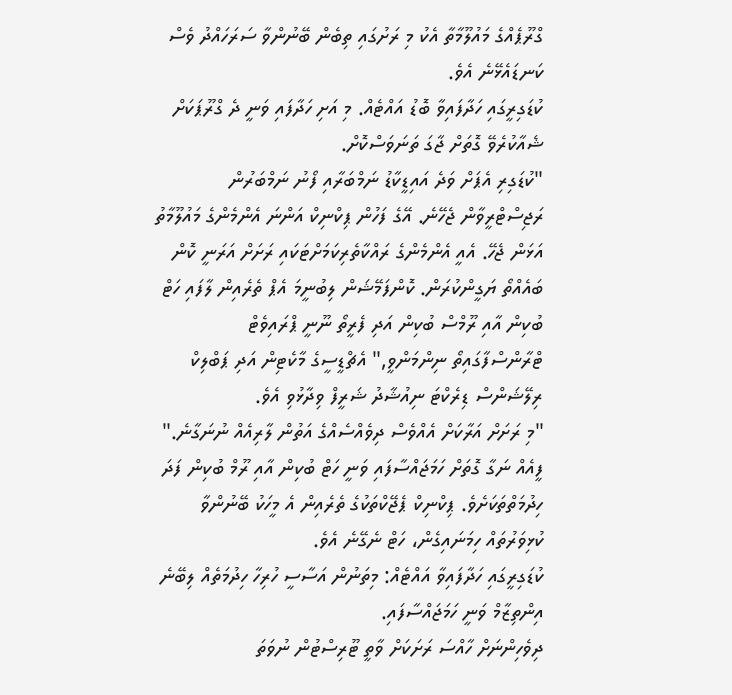ގްރޫޕެއްގެ މައުލޫމާތާ އެކު މި ރަށުގައި ތިބެން ބޭނުންވާ ސަރަހައްދު ވެސް ކަނޑައެޅޭނެ އެވެ.
ކުޑަގިރީގައި ހަދާފައިވާ ބޮޑު އައްޓެއް. މި އަށި ހަދާފައި ވަނީ ދެ ގްރޫޕަކަށް ޝެއާކުރެވޭ ގޮތަށް ޖާގަ ތަނަވަސްކޮށް.
"ކުޑަގިރި އެޕަށް ވަދެ އައިޑީކާޑު ނަމްބަރާއި ފޯނު ނަމްބަރުން ރަޖިސްޓްރީވާން ޖެހޭނެ. އޭގެ ފަހުން ޕިކްނިކް އަންނަ އެންމެންގެ މައުލޫމާތު އަޅަން ޖެހޭ. އެއީ އެންމެންގެ ރައްކާތެރިކަމަށްޓަކައި ރަށަށް އަރަނީ ކޮން ބައެއްތޯ ޔަގީންކުރަން. ކޮންފަމޭޝަން ލިބުނީމަ އެޕް ތެރެއިން ލާފައި ހަޓް ބުކިން އާއި ރޫމްސް ބުކިން އަދި ފެރީތޯ ނޫނީ ޕްރައިވެޓް ޓްރާންސްފާގައިތޯ ނިންމަންވީ," އެޗްޑީސީގެ މާކެޓިން އަދި ޕަބްލިކް ރިލޭޝަންސް ޑިރެކްޓަ ނިއުޝާދު ޝަރީފް ވިދާޅުވި އެވެ.
"މި ރަށަށް އަރާކަށް އެއްވެސް ދިވެއްސެއްގެ އަތުން ލާރިއެއް ނުނަގާނެ."
ފީއެއް ނަގާ ގޮތަށް ހަމަޖައްސާފައި ވަނީ ހަޓް ބުކިން އާއި ރޫމް ބުކިން ފަދަ ހިދުމަތްތަކަށެވެ. ޕިކްނިކް ޕެޖޭކްތަކުގެ ތެރެއިން އެ މީހަކު ބޭނުންވާ ކުޅިވަރުތައް ހިމަނައިގެން، ހަޓް ނެގޭނެ އެވެ.
ކުޑަގިރީގައި ހަދާފައިވާ އައްޓެއް: މިތަނުން އަސާސީ ހުރިހާ ހިދުމަތެއް ލިބޭނެ އިންތިޒާމް ވަނީ ހަމަޖައްސާފައި.
ދިވެހިންނަށް ހާއްސަ ރަށަކަށް ވާތީ ޓޫރިސްޓުން ނުވަތަ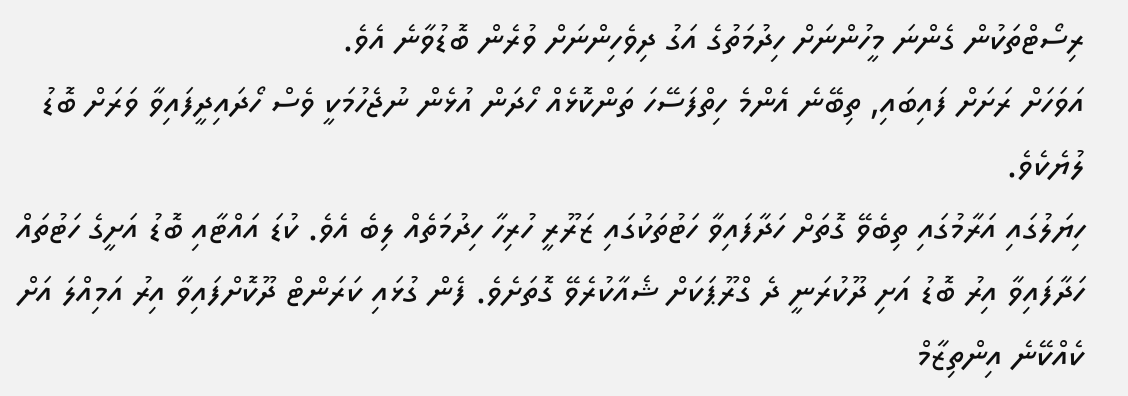ރިސޯޓްތަކުން ގެންނަ މީހުންނަށް ހިދުމަތުގެ އަގު ދިވެހިންނަށް ވުރެން ބޮޑުވާނެ އެވެ.
އަވަހަށް ރަށަށް ފައިބައި, ތިބޭނެ އެންމެ ހިތްފަސޭހަ ތަންކޮޅެއް ހޯދަން އުޅެން ނުޖެހުމަކީ ވެސް ހޯދައިދީފައިވާ ވަރަށް ބޮޑު ލުޔެކެވެ.
ހިޔަލުގައި އަރާމުގައި ތިބެވޭ ގޮތަށް ހަދާފައިވާ ހަޓުތަކުގައި ޒަރޫރީ ހުރިހާ ހިދުމަތެއް ލިބެ އެވެ. ކުޑަ އައްޓާއި ބޮޑު އަށީގެ ހަޓުތައް ހަދާފައިވާ އިރު ބޮޑު އަށި ދޫކުރަނީ ދެ ގްރޫޕަކަށް ޝެއާކުރެވޭ ގޮތަށެވެ. ފެން ގުޅައި ކަރަންޓް ދޫކޮށްފައިވާ އިރު އަމިއްލަ އަށް ކެއްކޭނެ އިންތިޒާމް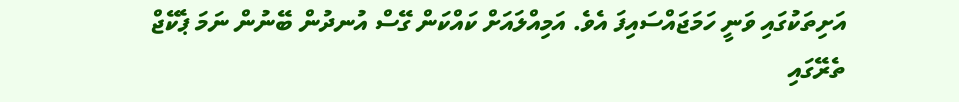އަށިތަކުގައި ވަނީ ހަމަޖައްސައިފަ އެވެ. އަމިއްލައަށް ކައްކަން ގޭސް އުނދުން ބޭނުން ނަމަ ޕެކޭޖް ތެރޭގައި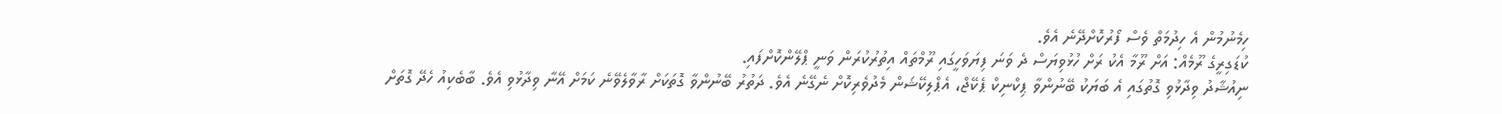ހިމެނުމުން އެ ހިދުމަތް ވެސް ފޯރުކޮށްދޭނެ އެވެ.
ކުޑަގިރީގެ ރޫމެއް: އަށް ރޫމާ އެކު ރަށް ހުޅުވިޔަސް ދެ ވަނަ ފިޔަވަހީގައި ރޫމްތައް އިތުރުކުރަން ވަނީ ޕްލޭންކޮށްފައި.
ނިއުޝާދު ވިދާޅުވި ގޮތުގައި އެ ބަޔަކު ބޭނުންވާ ޕިކްނިކް ޕެކޭޖް، އެޕްލިކޭޝަން މެދުވެރިކޮށް ނެގޭނެ އެވެ. ދަތުރު ބޭނުންވާ ގޮތަކަށް ރާވާލެވޭނެ ކަމަށް އޭނާ ވިދާޅުވި އެވެ. ބާބެކިއު ހެދޭ ގޮތަށް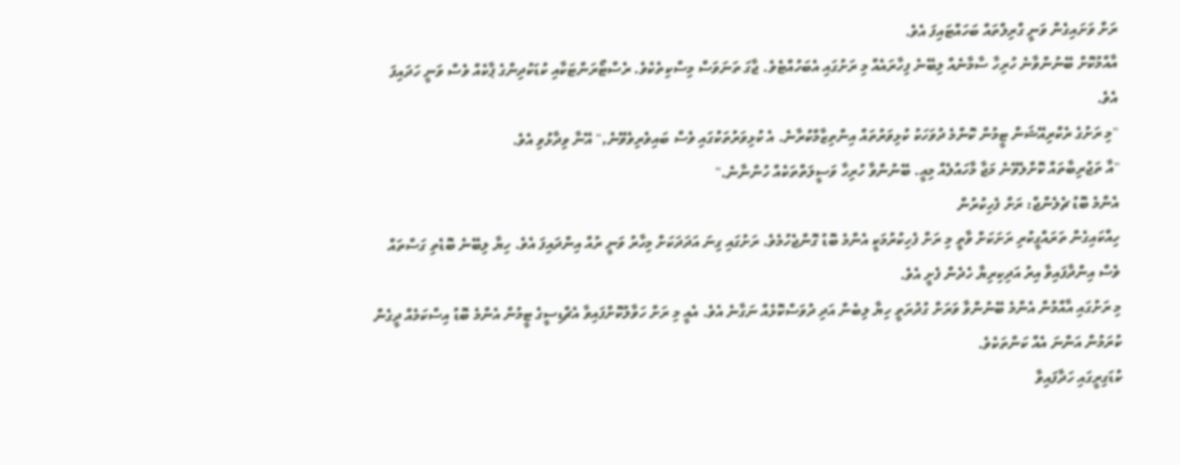ރަށް ވަށައިގެން ވަނީ ގްރިލްތައް ބަހައްޓައިފަ އެވެ.
އާއްމުކޮށް ބޭނުންވާނެ ހުރިހާ ސާމާނެއް ލިބޭނެ ފިހާރައެއް މި ރަށުގައި އެބަހުއްޓެވެ. ޖާގަ ތަނަވަސް މިސްކިތެކެވެ. ރެސްޓޯރަންޓަކާއި ކުޑަކުދިންގެ ޕާކެއް ވެސް ވަނީ ހަދައިފަ އެވެ.
"މި ރަށުގެ ރެކްރިއޭޝަން ޓީމުން ކޮންމެ ދުވަހަކު ކުޅިވަރުތައް އިންތިޒާމްކުރާނެ. އެ ކުޅިވަރުތަކުގައި ވެސް ބައިވެރިވެވޭނެ," އޭނާ ވިދާޅުވި އެވެ.
"އާ ތަޖުރިބާތައް ކޮށްލެވޭނެ މަޖާ މާހައުލެއް މިއީ. ބޭނުންވާ ހުރިހާ ވަސީލަތްތަކެއް ހުންނާނެ."
އެންމެ ބޮޑު ޗެލެންޖް: ރަށް ފެހިކުރުން
ހިއްކައިގެން ތަރައްގީކުރި ރަށަކަށް ވާތީ މި ރަށް ފެހިކުރުމަކީ އެންމެ ބޮޑު ގޮންޖެހުމެވެ. ރަށުގައި ގިނަ އަދަދަކަށް މިހާރު ވަނީ ރުއް އިންދައިފަ އެވެ. ހިޔާ ލިބޭނެ ބޮޑެތި ގަސްތައް ވެސް އިންދާފައިވާ އިރު އަދިކިރިޔާ ހެދެން ފެށީ އެވެ.
މި ރަށުގައި އާއްމުން އެންމެ ބޭނުންވާ ވަރަށް ގުދުރަތީ ހިޔާ ލިބެން އަދި ދުވަސްކޮޅެއް ނަގާނެ އެވެ. އެއީ މި ރަށް ހަވާލުކޮށްފައިވާ އެޗްޑިސީގެ ޓީމުން އެންމެ ބޮޑު އިސްކަމެއް ދީގެން ކުރަމުން އަންނަ އެއް ކަންތަކެވެ.
ކުޑަގިރީގައި ހަދާފައިވާ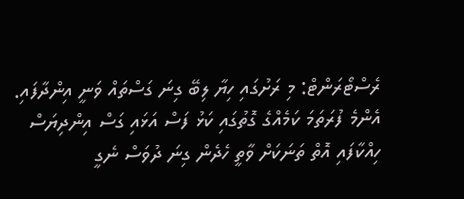ރެސްޓޯރަންޓް: މި ރަށުގައި ހިޔާ ލިބޭ ގިނަ ގަސްތައް ވަނީ އިންދާފައި.
އެންމެ ފުރަތަމަ ކަމެއްގެ ގޮތުގައި ކަޅު ފަސް އަޅައި ގަސް އިންދިޔަސް ހިއްކާފައި އޮތް ތަނަކަށް ވާތީ ހެދެން ގިނަ ދުވަސް ނެގީ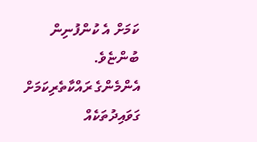ކަމަށް އެ ކުންފުނިން ބުންޏެވެ.
އެންމެންގެ ރައްކާތެރިކަމަށް ގަވައިދުތަކެއް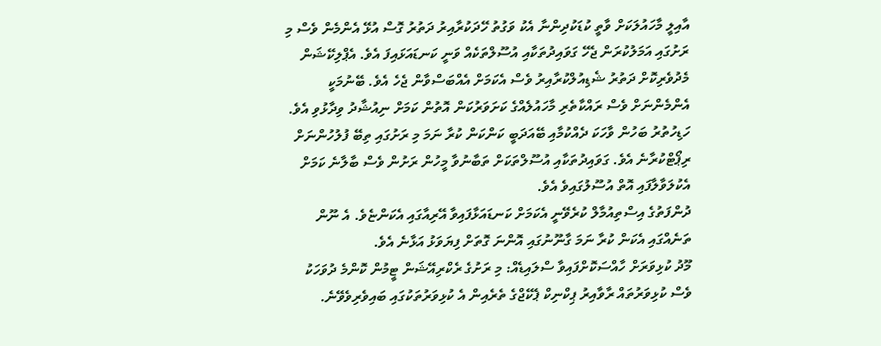އާއިލީ މާހައުލަކަށް ވާތީ ކުޑަކުދިންނާ އެކު ވަގުތު ހޭދަކުރާއިރު ދަތުރު ގޮސް އުޅޭ އެންމެން ވެސް މި ރަށުގައި އަމަލުކުރަން ޖެހޭ ގަވައިދުތަކާއި އުސޫލްތަކެއް ވަނީ ކަނޑައަޅައިފަ އެވެ. އެޕްލިކޭޝަން މެދުވެރިކޮށް ދަތުރު ޝެޑިއުލްކުރާއިރު ވެސް އެކަމަށް އެއްބަސްވާން ޖެހެ އެވެ. ބޭނުމަކީ އެންމެންނަށް ވެސް ރައްކާތެރި މާހައުލެއްގެ ކަށަވަރުކަން އޮތުން ކަމަށް ނިއުޝާދު ވިދާޅުވި އެވެ.
ހަޑިހުތުރު ބަހުން ވާހަކަ ދެއްކުމާއި ބޭއަދަބީ ކަންކަން ކުރާ ނަމަ މި ރަށުގައި ތިބޭ ފުލުހުންނަށް ރިޕޯޓްކުރާނެ އެވެ. ގަވައިދުތަކާއި އުސޫލްތަކަށް ތަބާނުވާ މީހުން ރަށުން ވެސް ބާލާނެ ކަމަށް އެކުލަވާލާފައި އޮތް އުސޫލުގައިވެ އެވެ.
ދުންފަތުގެ އިސްތިއުމާލް ކުރެވޭނީ އެކަމަށް ކަނޑައަޅާފައިވާ އޭރިއާގައި އެކަންޏެވެ. އެ ނޫން ތަނެއްގައި އެކަން ކުރާ ނަމަ ގާނޫނުގައި އޮންނަ ގޮތަށް ފިޔަވަޅު އަޅާނެ އެވެ.
މޫދު ކުޅިވަރަށް ހާއްސަކޮށްފައިވާ ސްލައިޑެއް: މި ރަށުގެ ރެކްރިއޭޝަން ޓީމުން ކޮންމެ ދުވަހަކު ވެސް ކުޅިވަރުތައް ރާވާއިރު ޕިކްނިކް ޕެކޭޖްގެ ތެރެއިން އެ ކުޅިވަރުތަކުގައި ބައިވެރިވެވޭނެ.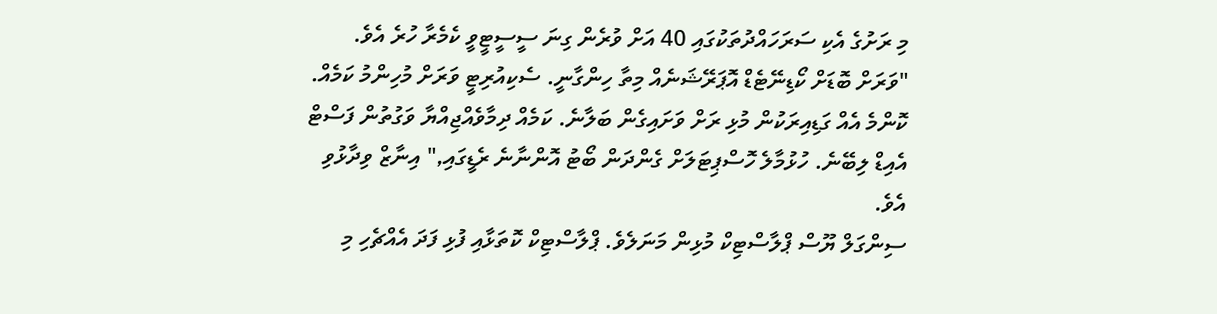މި ރަށުގެ އެކި ސަރަހައްދުތަކުގައި 40 އަށް ވުރެން ގިނަ ސީސީޓީވީ ކެމެރާ ހުރެ އެވެ.
"ވަރަށް ބޮޑަށް ކޯޑިނޭޓެޑް އޮޕަރޭޝަނެއް މިތާ ހިންގާނީ. ސެކިއުރިޓީ ވަރަށް މުހިންމު ކަމެއް. ކޮންމެ އެއް ގަޑިއިރަކުން މުޅި ރަށް ވަށައިގެން ބަލާނެ. ކަމެއް ދިމާވެއްޖިއްޔާ ވަގުތުން ފަސްޓް އެއިޑް ލިބޭނެ. ހުޅުމާލެ ހޮސްޕިޓަލަށް ގެންދަން ބޯޓު އޮންނާނެ ރެޑީގައި," އިނާޒް ވިދާޅުވި އެވެ.
ސިންގަލް ޔޫސް ޕްލާސްޓިކް މުޅިން މަނަލެވެ. ޕްލާސްޓިކް ކޮތަޅާއި ފުޅި ފަދަ އެއްޗެހި މި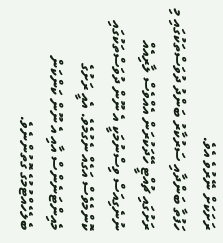ރަށަކަށް ނޭރުވެ އެވެ.
ހަފުތާ ބަންދާއި ސަރުކާރު ބަންދު ދުވަސްތަކުގައި މި ރަށުގައި ޗުއްޓީ ހޭދަކުރަން އެއްވެސް ލާރިއެއް ނުނެގިއަސް ވިސްނުމަކީ އެ ނޫން ދުވަސްތަކުގައި ކޮންމެވެސް އަގެއް ނެގުމެވެ. އެއީ ރަށުގެ މެއިންޓަނެންސް އާއި އެ ނޫން ކަންކަން ބެލެހެއްޓުމުގެ ގޮތުންނެވެ.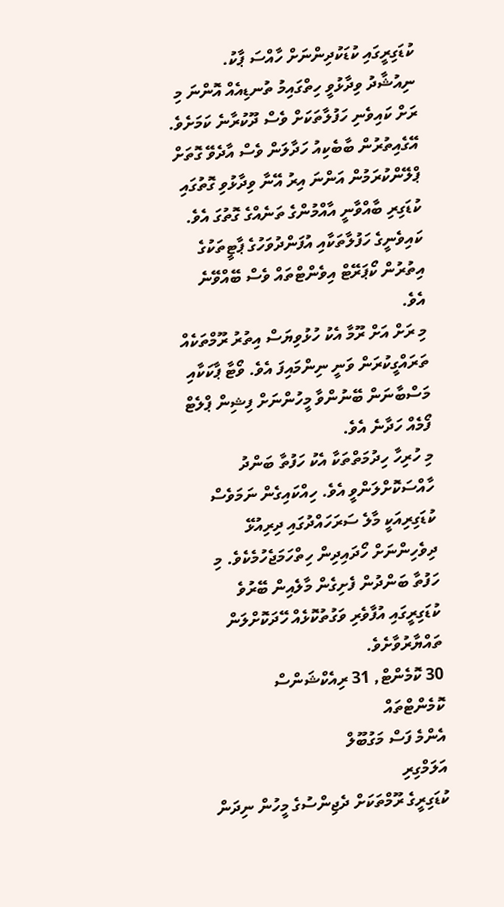ކުޑަގިރީގައި ކުޑަކުދިންނަށް ހާއްސަ ޕާކު.
ނިއުޝާދު ވިދާޅުވީ ހިތްގައިމު ތުނޑިއެއް އޮންނަ މި ރަށް ކައިވެނި ހަފުލާތަކަށް ވެސް ދޫކުރާނެ ކަމަށެވެ. އޭގެއިތުރުން ބާބެކިއު ހަދާލަން ވެސް އާދެވޭ ގޮތަށް ޕްލޭންކުރަމުން އަންނަ އިރު އޭނާ ވިދާޅުވި ގޮތުގައި ކުޑަގިރި ބާއްވާނީ އާއްމުންގެ ތަނެއްގެ ގޮތުގަ އެވެ. ކައިވެނީގެ ހަފުލާތަކާއި އުފަންދުވަހުގެ ޕާޓީތަކުގެ އިތުރުން ކޯޕަރޭޓް އިވެންޓްތައް ވެސް ބޭއްވޭނެ އެވެ.
މި ރަށް އަށް ރޫމާ އެކު ހުޅުވިޔަސް އިތުރު ރޫމްތަކެއް ތަރައްގީކުރަން ވަނީ ނިންމައިފަ އެވެ. ވޯޓާ ޕާކަކާއި މަސްބާނަން ބޭނުންވާ މީހުންނަށް ފިޝިން ޕްލެޓް ފޯމެއް ހަދާނެ އެވެ.
މި ހުރިހާ ހިދުމަތްތަކާ އެކު ހަފުތާ ބަންދު ހާއްސަކޮށްލަންވީ އެވެ. ހިއްކައިގެން ނަމަވެސް ކުޑަގިރިއަކީ މާލެ ސަރަހައްދުގައި ދިރިއުޅޭ ދިވެހިންނަށް ހޯދައިދިން ހިތްހަމަޖެހުމެކެވެ. މި ހަފުތާ ބަންދުން ފެށިގެން މާލެއިން ބޭރުވެ ކުޑަގިރީގައި އުފާވެރި ވަގުތުކޮޅެއް ހޭދަކޮށްލަން ތައްޔާރުވާށެވެ.
30 ކޮމެންޓް, 31 ރިއެކްޝަންސް
ކޮމެންޓްތައް
އެންމެ ފަސް މަގުބޫލް
އަލަމްގިރި
ކުޑަގިރީގެ ރޫމްތަކަށް ދެޖިންސުގެ މީހުން ނިދަން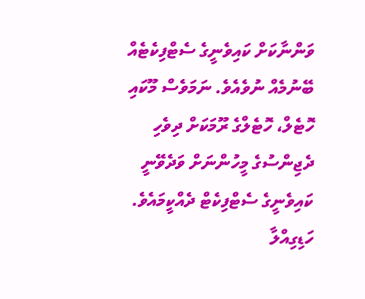ވަންނާކަށް ކައިވެނީގެ ސެޓްފިކެޓެއް ބޭނުމެއް ނުވެއެވެ. ނަމަވެސް މޫކައި ހޮޓެލް، ހޮޓެލްގެ ރޫމަކަށް ދިވެހި ދެޖިންސުގެ މީހުންނަށް ވަދެވޭނީ ކައިވެނީގެ ސެޓްފިކެޓް ދެއްކީމައެވެ.
ހަޑިގިއްލާ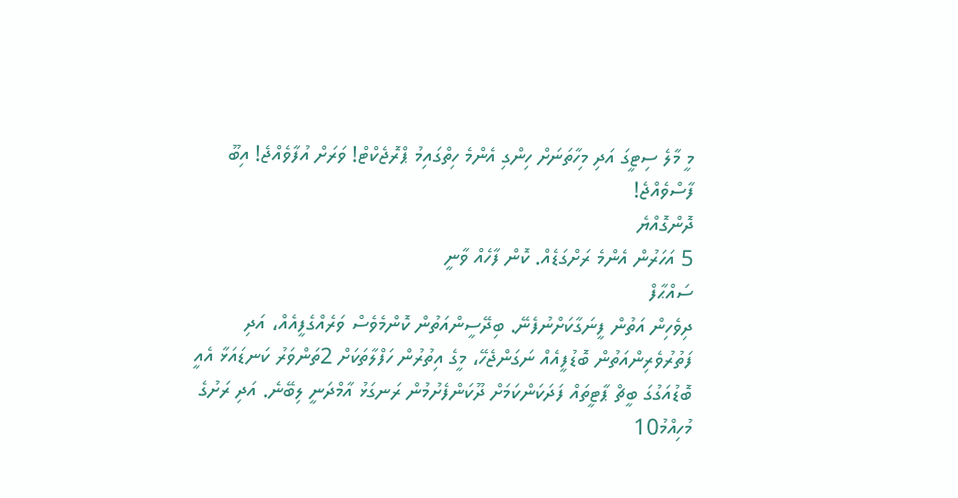މީ މާލެ ސިޓީގަ އަދި މިހާތަނަށް ހިންގި އެންމެ ހިތްގައިމު ޕްރޮޖެކްޓް! ވަރަށް އުފާވެއްޖެ! އިބޫ ފާސްވެއްޖެ!
ދޮންގޮއްޔެ
5 އަހަރުން އެންމެ ރަށްގަޑެއް. ކޮން ފާހެއް ވާނީ
ސައްޙާފް
ދިވެހިން އަތުން ފީނަގާކަށްނުފެނޭ. ބިދޭސީންއަތުން ކޮންމެވެސް ވަރެއްގެފީއެއް، އަދި ފަތުރުވެރިންއަތުން ބޮޑުފީއެއް ނަގަންޖެހޭ، މީގެ އިތުރުން ހަފްލާތަކަށް 2ތަންވަރު ކަނޑައަޅާ އެއީ ބޮޑުއަގުގަ ބީޗް ޕާޓީތައް ފަދަކަންކަމަށް ދޫކަންފެށުމުން ރަނގަޅު އާމްދަނީ ލިބޭނެ. އަދި ރަށުގެ މުހިއްމު10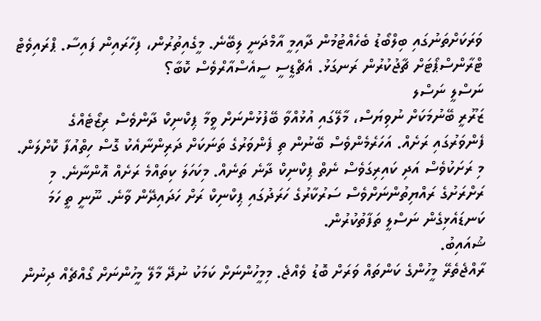ވަރަކަށްތަނުގައި ބިލްބޯޑު ބެހެއްޓުމުން ދާއިމީ އާމްދަނީ ލިބޭނެ. މީގެއިތުރުން، ފިހާރައިން ފައިސާ. ޕްރައިވެޓް ޓްރާންސްޕޯޓަށް ޗާޖުކުރުން ރަނގަޅު. އެޗްޑީސީ ސީއެސްއާރްވެސް ކޮބާ؟
ނަސްލީ ނަސްލ
ޒަރޫރީ ބޭނުމަކަށް ނުވިޔަސް، މާލޭގައި އުޅުއްވާ ބޭފުޅުންނަށް ވީމާ ޕިކްނިކް ދާންވެސް ރިޒޯޓެއްގެ ފެންވަރުގައި ރަށެއް. އަހަރެމެންވެސް ބޭނުން ތި ފެންވަރުގެ ތަނަކަށް ދަރިންނާއެކު ގޮސް ހިތްއުފާ ކޮށްލަން. މި ރަށަކުވެސް އަދި ކައިރިގަވެސް ނެތް ޕިކްނިކް ދާނެ ތަނެއް. މިކަހަލަ ކިތައްމެ ރަށެއް އޮންނާނެ. މި ރަށްރަށުގެ ރައްޔިތުންނަށްވެސް ސަރުކާރުގެ ހަރަދުގައި ޕިކްނިކް ރަށް ހަދައިދޭން ވާނެ. ނޫނީ ތީ ހަމަ ކަނޑައެޅިގެން ނަސްލީ ތަފާތުކުރުން.
ޝުއައިބު.
ރާއްޖެތެރޭ މީހުންގެ ކަންތައް ވަރަށް ބޮޑު ވެއްޖެ. މިމީހުންނަށް ކަމަކު ނުދޭ މާލޭ މީހުންނަށް ގޯއްޗެއް ދިނުން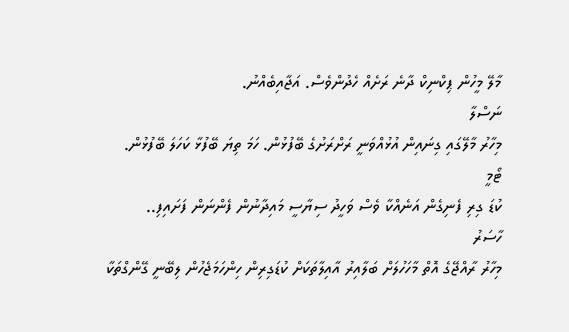މާލޭ މީހުން ޕިކްނިކް ދާނެ ރަށެއް ހެދުންވެސް. އަޖާއިބެއްނު.
ނަސްލާ
މިހާރު މާލޭގައި ގިނައިން އުޅުއްވަނީ ރަށްރަށުގެ ބޭފުޅުން. ހަމަ ތިޔަ ބޭފުޅާ ކަހަލަ ބޭފުޅުން.
ޓޯމީ
ކުޑަ ގިރި ފެނިގެން އަނެއްކާ ވެސް ވަހީދު ސިޔާސީ މައިދާނުން ފެންނަން ފަށައިފި..
ހާސަރު
މިހާރު ރާއްޖޭގެ އޮތް މާހަހުލަށް ބަލާއިރު އާއިލާތަކަށް ކުޑަގިރިން ހިންހަމަޖެހުން ލިބޭނީ ގޭންގްތަކާ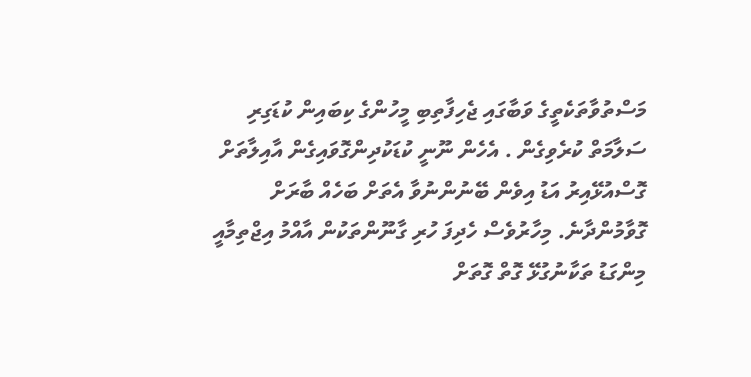މަސްތުވާތަކެތީގެ ވަބާގައި ޖެހިފާތިބި މީހުންގެ ކިބައިން ކުޑަގިރި ސަލާމަތް ކުރެވިގެން . އެހެން ނޫނީ ކުޑަކުދިންގޮވައިގެން އާއިލާތަށް ގޮސްއުޅޭއިރު އަޑު އިވެން ބޭނުންނުވާ އެތަށް ބަހެއް ބާރަށް ގޮވާމުންދާނެ. މިހާރުވެސް ހެދިފަ ހުރި ގާނޫންތަކުން އާއްމު އިޖްތިމާއީ މިންގަޑު ތަކާނުގުޅޭ ގޮތް ގޮތަށް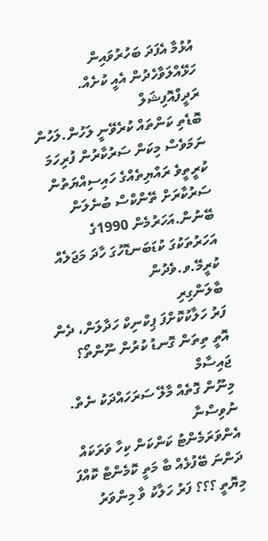އުޅުމާ އެފަދަ ބަހުރުވައިން ހަޅޭއްލަވާހެދުން އެއީ ކުށެއް.
ރަދީފްއޮފިޝަލް
ބޮޑެތި ކަންތައް ކުރެވޭނީ ލަހުން.ލަހުން ނަމަވެސް މިކަން ސަރުކާރުން ފުރިހަމަ ކުރީތީވެ ރައްޔިތެއްގެ ހައިސިއްޔަތުން ސަރުކާރަށް ތޭންކްސް ބުނެލަން ބޭނުން.އަހަރުމެން 1990ގެ އަހަރުތަކުގަ ކުޑަބަނޑޮހުގަ ހާދަ މަޖަލެއް ކުރީމޭ.ވ.ވެދުން
ބާލަންގިރި
ފަރު ހަލާކުކޮށްފަ ޕިކްނިކް ހަދާލަން، ދެން އޮތީ ތިތަން ގޮނޑު ކުރުން ނޫންތޯ؟
ޖައިސާމް
މިނޫން ގޮތެއް މާލޭ ސަރަހައްދަކު ނެތް.
ނުވިސްނާ
އެންވަރަމެންޓު ކަންކަން ކިހާ ވަރަކައް ދަންނަ ބޭފުޅެއް ބާ މަތީ ކޮމެންޓް ކޮއްފަ މިޔޮތީ ؟؟؟ ފަރު ހަލާކު ވާ މިންވަރު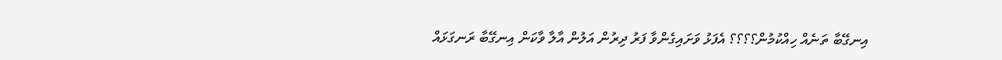އިނގޭބާ ތަނެއް ހިއްކުމުން؟؟؟؟ އެފަޅު ވަށައިގެންވާ ފަރު ދިރުން އަލުން އާލާ ވާކަން އިނގޭބާ ރަނގަޅައް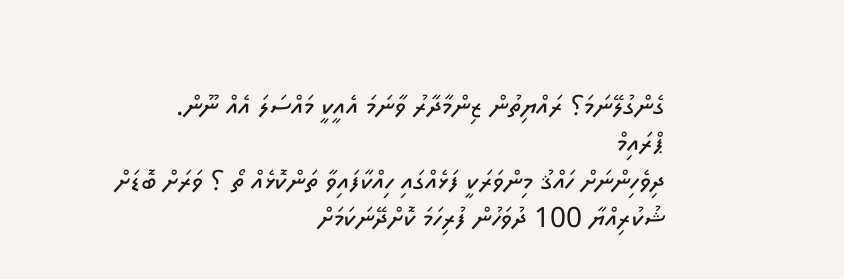ގެންގުލޭނަމަ؟ ރައްޔިތުން ޒިންމާދާރު ވާނަމަ އެއީކީ މައްސަލަ އެއް ނޫން.
ޕްރައިމް
ދިވެހިންނަށް ހައްޤު މިންވަރަކީ ފަޅެއްގައި ހިއްކާފައިވާ ތަންކޮޅެއް ތޯ ؟ ވަރަށް ބޮޑަށް ޝުކުރިއްޔާ 100 ދުވަހުން ފުރިހަމަ ކޮށްދޭނަކަމަށް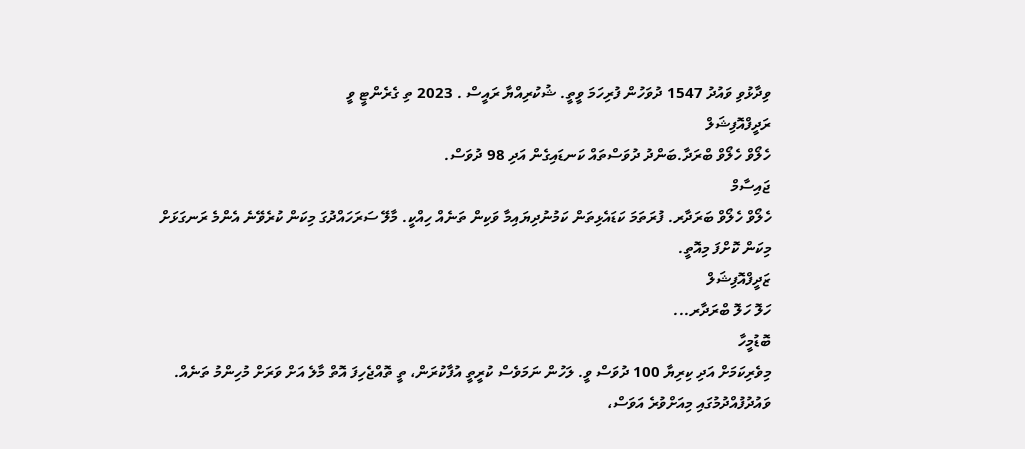ވިދާޅުވި ވައުދު 1547 ދުވަހުން ފުރިހަމަ ވީތީ. ޝުކުރިއްޔާ ރައީސް . 2023 ތި ގެރެންޓީ ވީ
ރަދީފްއޮފިޝަލް
ހެލޯވް ހެލޯވް ބްރަދާ.ބަންދު ދުވަސްތައް ކަނޑައިގެން އަދި 98 ދުވަސް.
ޖައިސާމް
ހެލޯވް ހެލޯވް ބަރަދާރ. ފުރަތަމަ ކަޑައެޅިތަން ކަމުނުދިޔައިމާ ވަކިން ތަނެއް ހިއްކީ. މާލޭ ސަރަހައްދުގަ މިކަން ކުރެވޭނެ އެންމެ ރަނގަޅަށް މިކަން ކޮށްފަ މިއޮތީ.
ޒަދީފްއޮފިޝަލް
ހަލޮ ހަލޮ ބްރަދާރ...
ބޮޑުމީހާ
މިވެރިކަމަށް އަދި ކިރިޔާ 100 ދުވަސް ވީ. ލަހުން ނަމަވެސް ކުރީތީ އުފާކުރަން، ތީ ތޮއްޖެހިފަ އޮތް މާލެ އަށް ވަރަށް މުހިންމު ތަނެއް. ވައުދުފުއްދުމުގައި މިއަށްވުރެ އަވަސް،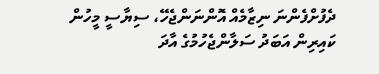ދެފުށްފެންނަ ނިޒާމެއް އޮންނަންޖެހޭ، ސިޔާސީ މީހުން ކައިރިން އަބަދު ސަލާންޖެހުމުގެ އާދަ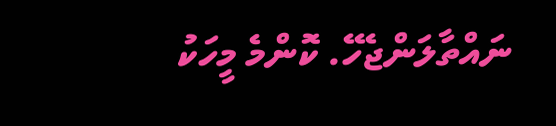ނައްތާލަންޖެހޭ. ކޮންމެ މީހަކު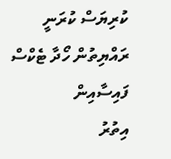ކުރިޔަސް ކުރަނީ ރައްޔިތުން ހޯދާ ޓެކްސް ފައިސާއިން
އިތުރު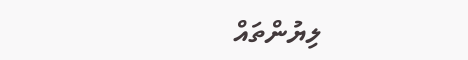ލިޔުންތައް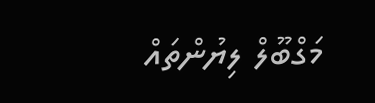މަގްބޫލް ލިޔުންތައް